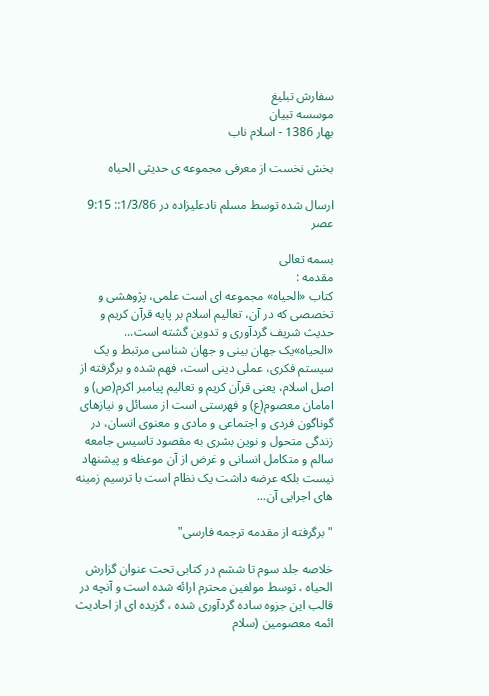سفارش تبلیغ
موسسه تبیان
بهار 1386 - اسلام ناب

بخش نخست از معرفی مجموعه ی حدیثی الحیاه

ارسال شده توسط مسلم نادعلیزاده در 1/3/86:: 9:15 عصر

بسمه تعالی
مقدمه :
کتاب «الحیاه» مجموعه ای است علمی، پژوهشی و تخصصی که در آن، تعالیم اسلام بر پایه قرآن کریم و حدیث شریف گردآوری و تدوین گشته است...
«الحیاه»یک جهان بینی و جهان شناسی مرتبط و یک سیستم فکری، عملی دینی است، فهم شده و برگرفته از اصل اسلام، یعنی قرآن کریم و تعالیم پیامبر اکرم(ص) و امامان معصوم(ع) و فهرستی است از مسائل و نیازهای گوناگون فردی و اجتماعی و مادی و معنوی انسان، در زندگی متحول و نوین بشری به مقصود تاسیس جامعه سالم و متکامل انسانی و غرض از آن موعظه و پیشنهاد نیست بلکه عرضه داشت یک نظام است با ترسیم زمینه های اجرایی آن...

"برگرفته از مقدمه ترجمه فارسی"

خلاصه جلد سوم تا ششم در کتابی تحت عنوان گزارش الحیاه ، توسط مولفین محترم ارائه شده است و آنچه در قالب این جزوه ساده گردآوری شده ، گزیده ای از احادیث ائمه معصومین (سلام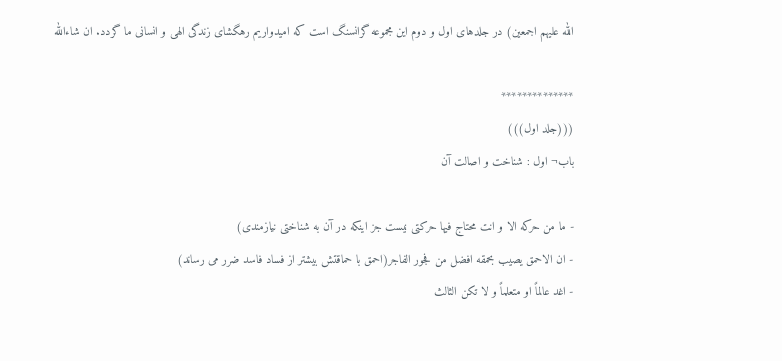الله علیهم اجمعین) در جلدهای اول و دوم این مجموعه گرانسنگ است که امیدواریم رهگشای زندگی الهی و انسانی ما گردد. ان شاءالله

**************
(((جلد اول)))
باب¬ اول : شناخت و اصالت آن

- ما من حرکه الا و انت محتاج فیها حرکتی نیست جز اینکه در آن به شناختی نیازمندی)
- ان الاحمق یصیب بحمقه افضل من فجور الفاجر(احمق با حماقتش بیشتر از فساد فاسد ضرر می رساند)
- اغد عالماً او متعلماً و لا تکن الثالث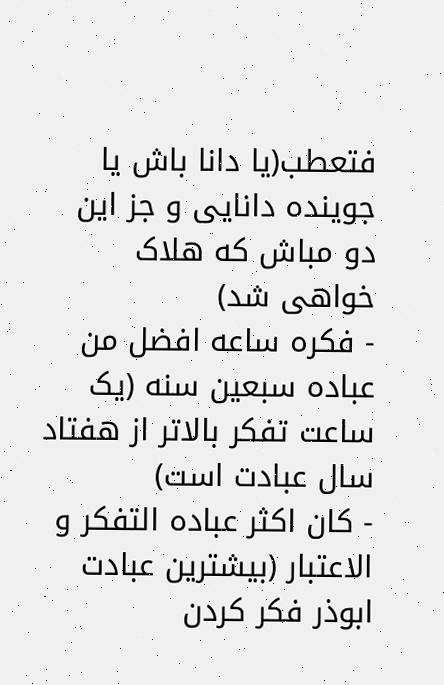فتعطب(یا دانا باش یا جوینده دانایی و جز این دو مباش که هلاک خواهی شد)
- فکره ساعه افضل من عباده سبعین سنه (یک ساعت تفکر بالاتر از هفتاد سال عبادت است)
- کان اکثر عباده التفکر و الاعتبار (بیشترین عبادت ابوذر فکر کردن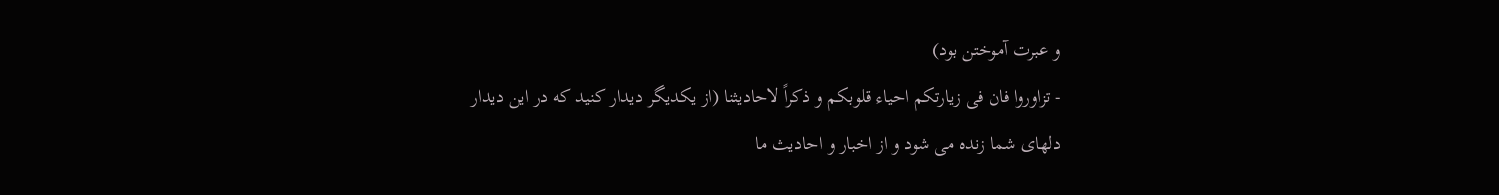و عبرت آموختن بود)
- تزاوروا فان فی زیارتکم احیاء قلوبکم و ذکراً لاحادیثنا (از یکدیگر دیدار کنید که در این دیدار دلهای شما زنده می شود و از اخبار و احادیث ما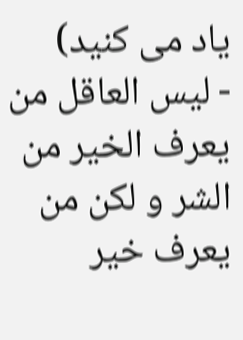یاد می کنید)
- لیس العاقل من یعرف الخیر من الشر و لکن من یعرف خیر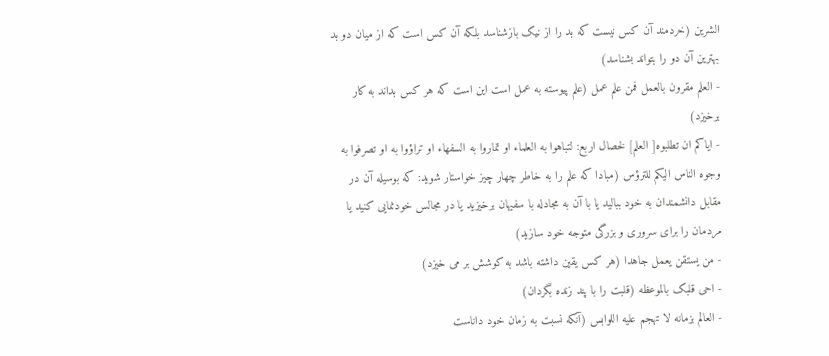الشرین (خردمند آن کس نیست که بد را از نیک بازشناسد بلکه آن کس است که از میان دو بد بهترین آن دو را بتواند بشناسد)
- العلم مقرون بالعمل فمن علم عمل (علم پیوسته به عمل است این است که هر کس بداند به کار برخیزد)
- ایاکم ان تطلبوه[ العلم] لخصال اربع: لتباهوا به العلماء او تماروا به السفهاء او تراؤوا به او تصرفوا به وجوه الناس الیکم للترؤس (مبادا که علم را به خاطر چهار چیز خواستار شوید: که بوسیله آن در مقابل دانشمندان به خود ببالید یا با آن به مجادله با سفیهان برخیزید یا در مجالس خودنمایی کنید یا مردمان را برای سروری و بزرگی متوجه خود سازید)
- من یستقن یعمل جاهدا (هر کس یقین داشته باشد به کوشش بر می خیزد)
- احی قلبک بالموعظه (قلبت را با پند زنده بگردان)
- العالم بزمانه لا تهجم علیه اللوابس (آنکه نسبت به زمان خود داناست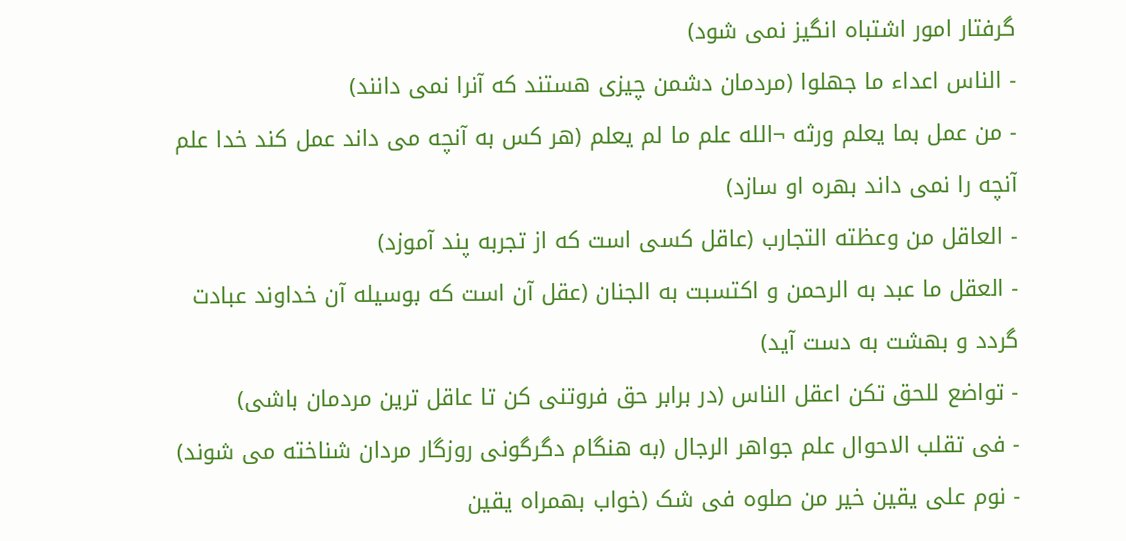گرفتار امور اشتباه انگیز نمی شود)
- الناس اعداء ما جهلوا (مردمان دشمن چیزی هستند که آنرا نمی دانند)
- من عمل بما یعلم ورثه ¬الله علم ما لم یعلم (هر کس به آنچه می داند عمل کند خدا علم آنچه را نمی داند بهره او سازد)
- العاقل من وعظته التجارب (عاقل کسی است که از تجربه پند آموزد)
- العقل ما عبد به الرحمن و اکتسبت به الجنان (عقل آن است که بوسیله آن خداوند عبادت گردد و بهشت به دست آید)
- تواضع للحق تکن اعقل الناس (در برابر حق فروتنی کن تا عاقل ترین مردمان باشی)
- فی تقلب الاحوال علم جواهر الرجال (به هنگام دگرگونی روزگار مردان شناخته می شوند)
- نوم علی یقین خیر من صلوه فی شک (خواب بهمراه یقین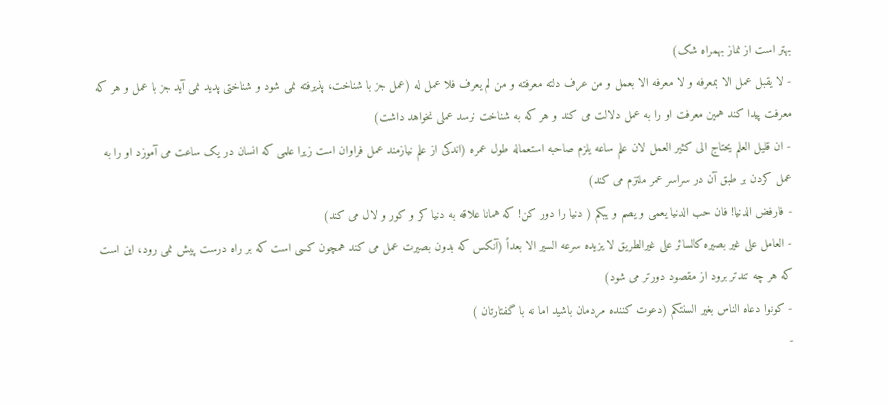بهتر است از نماز بهمراه شک)
- لا یقبل عمل الا بمعرفه و لا معرفه الا بعمل و من عرف دلته معرفته و من لم یعرف فلا عمل له (عمل جز با شناخت، پذیرفته نمی شود و شناختی پدید نمی آید جز با عمل و هر که معرفت پیدا کند همین معرفت او را به عمل دلالت می کند و هر که به شناخت نرسد عملی نخواهد داشت)
- ان قلیل العلم یحتاج الی کثیر العمل لان علم ساعه یلزم صاحبه استعماله طول عمره (اندکی از علم نیازمند عمل فراوان است زیرا علمی که انسان در یک ساعت می آموزد او را به عمل کردن بر طبق آن در سراسر عمر ملتزم می کند)
- فارفض الدنیا! فان حب الدنیا یعمی و یصم و یبکم ( دنیا را دور کن! که همانا علاقه به دنیا کر و کور و لال می کند)
- العامل علی غیر بصیره کالسائر علی غیرالطریق لا یزیده سرعه السیر الا بعداً (آنکس که بدون بصیرت عمل می کند همچون کسی است که بر راه درست پیش نمی رود، این است که هر چه تندتر برود از مقصود دورتر می شود)
- کونوا دعاه الناس بغیر السنتکم (دعوت کننده مردمان باشید اما نه با گفتارتان )
-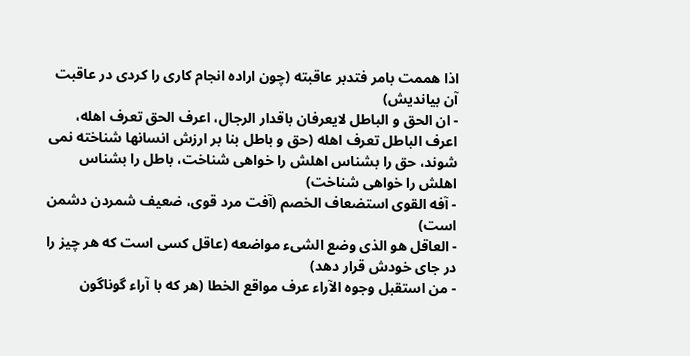اذا هممت بامر فتدبر عاقبته (چون اراده انجام کاری را کردی در عاقبت آن بیاندیش)
- ان الحق و الباطل لایعرفان باقدار الرجال، اعرف الحق تعرف اهله، اعرف الباطل تعرف اهله (حق و باطل بنا بر ارزش انسانها شناخته نمی شوند، حق را بشناس اهلش را خواهی شناخت، باطل را بشناس اهلش را خواهی شناخت)
- آفه القوی استضعاف الخصم (آفت مرد قوی، ضعیف شمردن دشمن است)
- العاقل هو الذی وضع الشیء مواضعه (عاقل کسی است که هر چیز را در جای خودش قرار دهد)
- من استقبل وجوه الآراء عرف مواقع الخطا (هر که با آراء گوناگون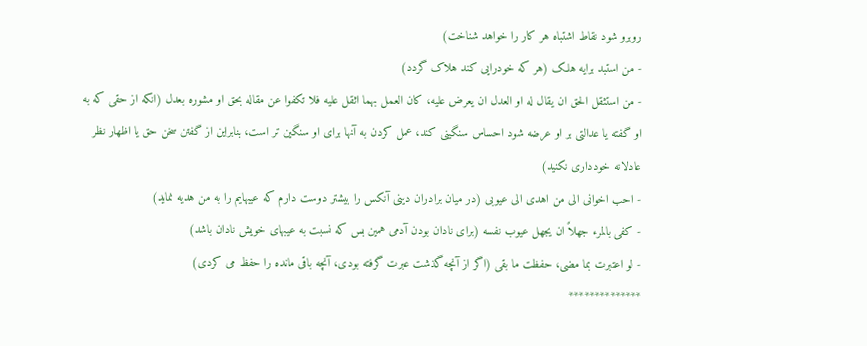روبرو شود نقاط اشتباه هر کار را خواهد شناخت)
- من استبد برایه هلک (هر که خودرایی کند هلاک گردد)
- من استثقل الحق ان یقال له او العدل ان یعرض علیه، کان العمل بهما اثقل علیه فلا تکفوا عن مقاله بحق او مشوره بعدل (انکه از حقی که به او گفته یا عدالتی بر او عرضه شود احساس سنگینی کند، عمل کردن به آنها برای او سنگین تر است، بنابراین از گفتن سخن حق یا اظهار نظر عادلانه خودداری نکنید)
- احب اخوانی الی من اهدی الی عیوبی (در میان برادران دینی آنکس را بیشتر دوست دارم که عیبهایم را به من هدیه نماید)
- کفی بالمرء جهلاً ان یجهل عیوب نفسه (برای نادان بودن آدمی همین بس که نسبت به عیبهای خویش نادان باشد)
- لو اعتبرت بما مضی، حفظت ما بقی (اگر از آنچه گذشت عبرت گرفته بودی، آنچه باقی مانده را حفظ می کردی)
**************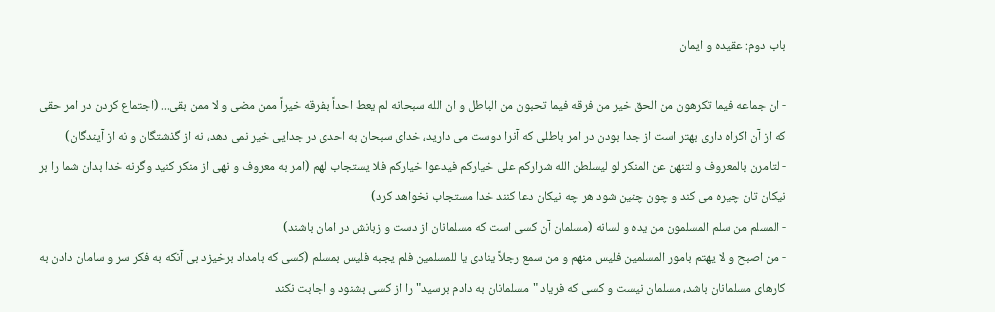باب دوم: عقیده و ایمان

- ان جماعه فیما تکرهون من الحق خیر من فرقه فیما تحبون من الباطل و ان الله سبحانه لم یعط احداً بفرقه خیراً ممن مضی و لا ممن بقی... (اجتماع کردن در امر حقی که از آن اکراه داری بهتر است از جدا بودن در امر باطلی که آنرا دوست می دارید، خدای سبحان به احدی در جدایی خیر نمی دهد، نه از گذشتگان و نه از آیندگان)
- لتامرن بالمعروف و لتنهن عن المنکر لو لیسلطن الله شرارکم علی خیارکم فیدعوا خیارکم فلا یستجاب لهم (امر به معروف و نهی از منکر کنید وگرنه خدا بدان شما را بر نیکان تان چیره می کند و چون چنین شود هر چه نیکان دعا کنند خدا مستجاب نخواهد کرد)
- المسلم من سلم المسلمون من یده و لسانه (مسلمان آن کسی است که مسلمانان از دست و زبانش در امان باشند)
- من اصبح و لا یهتم بامور المسلمین فلیس منهم و من سمع رجلاً ینادی یا للمسلمین فلم یجبه فلیس بمسلم (کسی که بامداد برخیزد بی آنکه به فکر سر و سامان دادن به کارهای مسلمانان باشد، مسلمان نیست و کسی که فریاد "مسلمانان به دادم برسید" را از کسی بشنود و اجابت نکند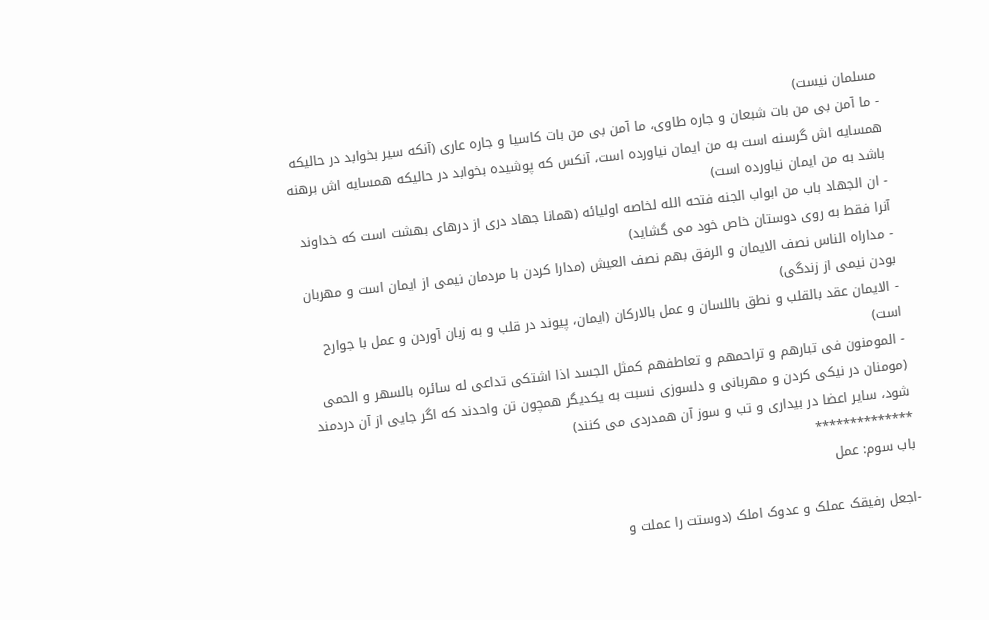مسلمان نیست)
- ما آمن بی من بات شبعان و جاره طاوی، ما آمن بی من بات کاسیا و جاره عاری (آنکه سیر بخوابد در حالیکه همسایه اش گرسنه است به من ایمان نیاورده است، آنکس که پوشیده بخوابد در حالیکه همسایه اش برهنه باشد به من ایمان نیاورده است)
- ان الجهاد باب من ابواب الجنه فتحه الله لخاصه اولیائه (همانا جهاد دری از درهای بهشت است که خداوند آنرا فقط به روی دوستان خاص خود می گشاید)
- مداراه الناس نصف الایمان و الرفق بهم نصف العیش (مدارا کردن با مردمان نیمی از ایمان است و مهربان بودن نیمی از زندگی)
- الایمان عقد بالقلب و نطق باللسان و عمل بالارکان (ایمان، پیوند در قلب و به زبان آوردن و عمل با جوارح است)
- المومنون فی تبارهم و تراحمهم و تعاطفهم کمثل الجسد اذا اشتکی تداعی له سائره بالسهر و الحمی (مومنان در نیکی کردن و مهربانی و دلسوزی نسبت به یکدیگر همچون تن واحدند که اگر جایی از آن دردمند شود، سایر اعضا در بیداری و تب و سوز آن همدردی می کنند)
**************
باب سوم: عمل

-اجعل رفیقک عملک و عدوک املک (دوستت را عملت و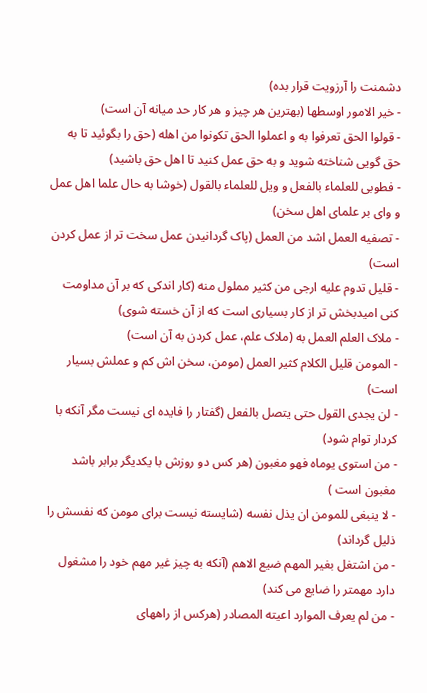دشمنت را آرزویت قرار بده)
- خیر الامور اوسطها (بهترین هر چیز و هر کار حد میانه آن است)
- قولوا الحق تعرفوا به و اعملوا الحق تکونوا من اهله (حق را بگوئید تا به حق گویی شناخته شوید و به حق عمل کنید تا اهل حق باشید)
- فطوبی للعلماء بالفعل و ویل للعلماء بالقول (خوشا به حال علما اهل عمل و وای بر علمای اهل سخن)
- تصفیه العمل اشد من العمل (پاک گردانیدن عمل سخت تر از عمل کردن است)
- قلیل تدوم علیه ارجی من کثیر مملول منه (کار اندکی که بر آن مداومت کنی امیدبخش تر از کار بسیاری است که از آن خسته شوی)
- ملاک العلم العمل به (ملاک علم، عمل کردن به آن است)
- المومن قلیل الکلام کثیر العمل (مومن، سخن اش کم و عملش بسیار است)
- لن یجدی القول حتی یتصل بالفعل (گفتار را فایده ای نیست مگر آنکه با کردار توام شود)
- من استوی یوماه فهو مغبون (هر کس دو روزش با یکدیگر برابر باشد مغبون است )
- لا ینبغی للمومن ان یذل نفسه (شایسته نیست برای مومن که نفسش را ذلیل گرداند)
- من اشتغل بغیر المهم ضیع الاهم (آنکه به چیز غیر مهم خود را مشغول دارد مهمتر را ضایع می کند)
- من لم یعرف الموارد اعیته المصادر (هرکس از راههای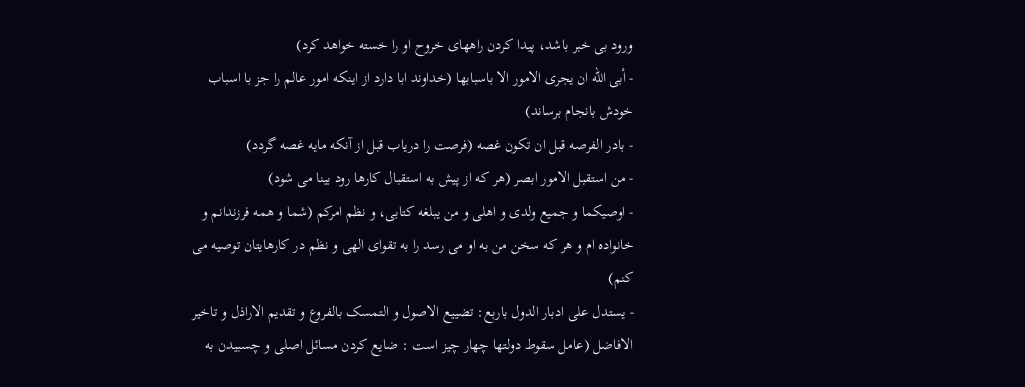ورود بی خبر باشد، پیدا کردن راههای خروح او را خسته خواهد کرد)
- أبی الله ان یجری الامور الا باسبابها (خداوند ابا دارد از اینکه امور عالم را جز با اسباب خودش بانجام برساند)
- بادر الفرصه قبل ان تکون غصه (فرصت را دریاب قبل از آنکه مایه غصه گردد)
- من استقبل الامور ابصر (هر که از پیش به استقبال کارها رود بینا می شود)
- اوصیکما و جمیع ولدی و اهلی و من یبلغه کتابی، و نظم امرکم (شما و همه فرزندانم و خانواده ام و هر که سخن من به او می رسد را به تقوای الهی و نظم در کارهایتان توصیه می کنم)
- یستدل علی ادبار الدول باربع: تضییع الاصول و التمسک بالفروع و تقدیم الاراذل و تاخیر الافاضل (عامل سقوط دولتها چهار چیز است : ضایع کردن مسائل اصلی و چسبیدن به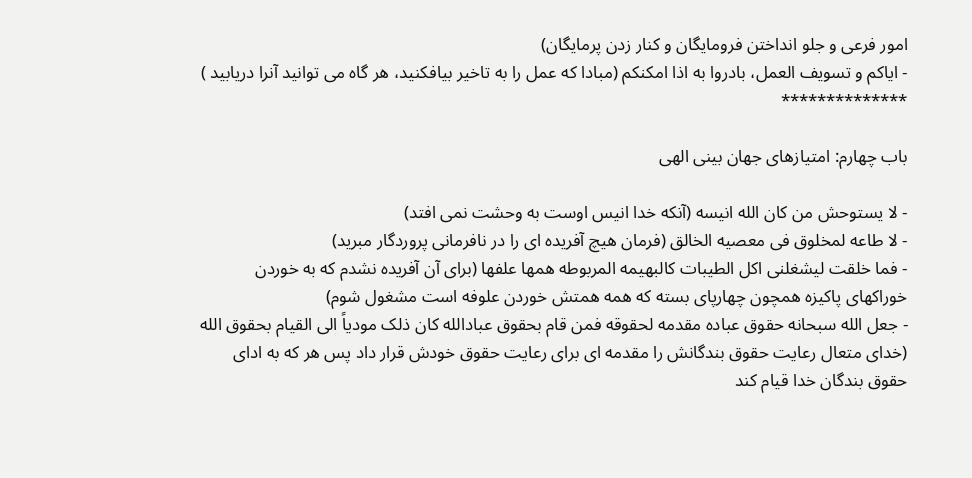امور فرعی و جلو انداختن فرومایگان و کنار زدن پرمایگان)
- ایاکم و تسویف العمل، بادروا به اذا امکنکم (مبادا که عمل را به تاخیر بیافکنید، هر گاه می توانید آنرا دریابید )
**************

باب چهارم: امتیازهای جهان بینی الهی

- لا یستوحش من کان الله انیسه (آنکه خدا انیس اوست به وحشت نمی افتد)
- لا طاعه لمخلوق فی معصیه الخالق (فرمان هیچ آفریده ای را در نافرمانی پروردگار مبرید)
- فما خلقت لیشغلنی اکل الطیبات کالبهیمه المربوطه همها علفها (برای آن آفریده نشدم که به خوردن خوراکهای پاکیزه همچون چهارپای بسته که همه همتش خوردن علوفه است مشغول شوم)
- جعل الله سبحانه حقوق عباده مقدمه لحقوقه فمن قام بحقوق عبادالله کان ذلک مودیاً الی القیام بحقوق الله (خدای متعال رعایت حقوق بندگانش را مقدمه ای برای رعایت حقوق خودش قرار داد پس هر که به ادای حقوق بندگان خدا قیام کند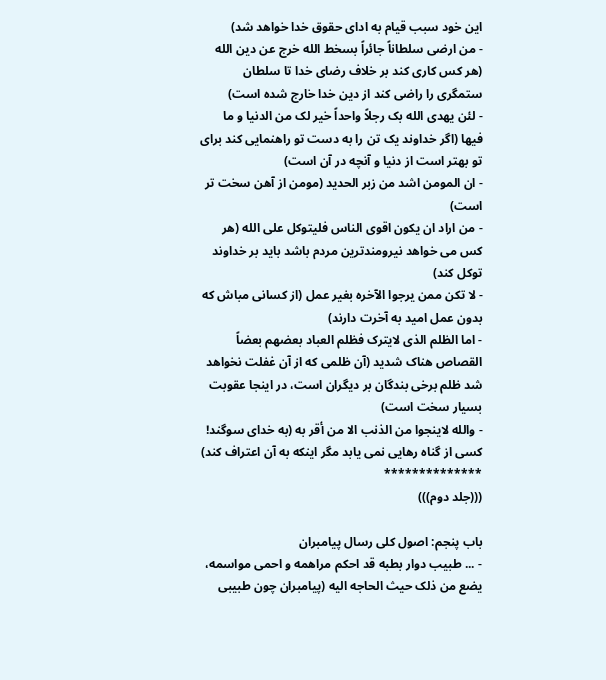این خود سبب قیام به ادای حقوق خدا خواهد شد)
- من ارضی سلطاناً جائراً بسخط الله خرج عن دین الله (هر کس کاری کند بر خلاف رضای خدا تا سلطان ستمگری را راضی کند از دین خدا خارج شده است)
- لئن یهدی الله بک رجلاً واحداً خیر لک من الدنیا و ما فیها (اگر خداوند یک تن را به دست تو راهنمایی کند برای تو بهتر است از دنیا و آنچه در آن است)
- ان المومن اشد من زبر الحدید (مومن از آهن سخت تر است)
- من اراد ان یکون اقوی الناس فلیتوکل علی الله (هر کس می خواهد نیرومندترین مردم باشد باید بر خداوند توکل کند)
- لا تکن ممن یرجوا الآخره بغیر عمل (از کسانی مباش که بدون عمل امید به آخرت دارند)
- اما الظلم الذی لایترک فظلم العباد بعضهم بعضاً القصاص هناک شدید (آن ظلمی که از آن غفلت نخواهد شد ظلم برخی بندگان بر دیگران است، در اینجا عقوبت بسیار سخت است)
- والله لاینجوا من الذنب الا من أقر به (به خدای سوگند! کسی از گناه رهایی نمی یابد مگر اینکه به آن اعتراف کند)
**************
(((جلد دوم)))

باب پنجم: اصول کلی رسال پیامبران
- ... طبیب دوار بطبه قد احکم مراهمه و احمی مواسمه، یضع من ذلک حیث الحاجه الیه (پیامبران چون طبیبی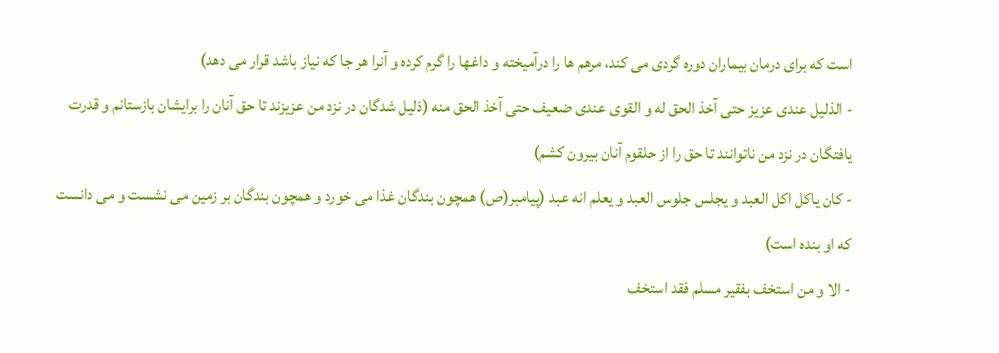است که برای درمان بیماران دوره گردی می کند، مرهم ها را درآمیخته و داغها را گرم کرده و آنرا هر جا که نیاز باشد قرار می دهد)
- الذلیل عندی عزیز حتی آخذ الحق له و القوی عندی ضعیف حتی آخذ الحق منه (ذلیل شدگان در نزد من عزیزند تا حق آنان را برایشان بازستانم و قدرت یافتگان در نزد من ناتوانند تا حق را از حلقوم آنان بیرون کشم)
- کان یاکل اکل العبد و یجلس جلوس العبد و یعلم انه عبد (پیامبر(ص) همچون بندگان غذا می خورد و همچون بندگان بر زمین می نشست و می دانست که او بنده است)
- الا و من استخف بفقیر مسلم فقد استخف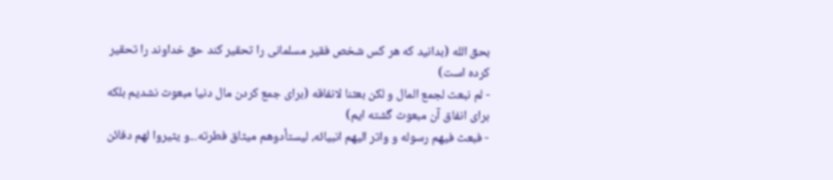بحق الله (بدانید که هر کس شخص فقیر مسلمانی را تحقیر کند حق خداوند را تحقیر کرده است)
- لم نبعث لجمع المال و لکن بعثنا لانفاقه (برای جمع کردن مال دنیا مبعوث نشدیم بلکه برای انفاق آن مبعوث گشته ایم)
- فبعث فیهم رسوله و واتر الیهم انبیائه، لیستأدوهم میثاق فطرته...و یثیروا لهم دفائن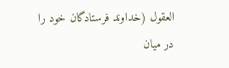العقول (خداوند فرستادگان خود را در میان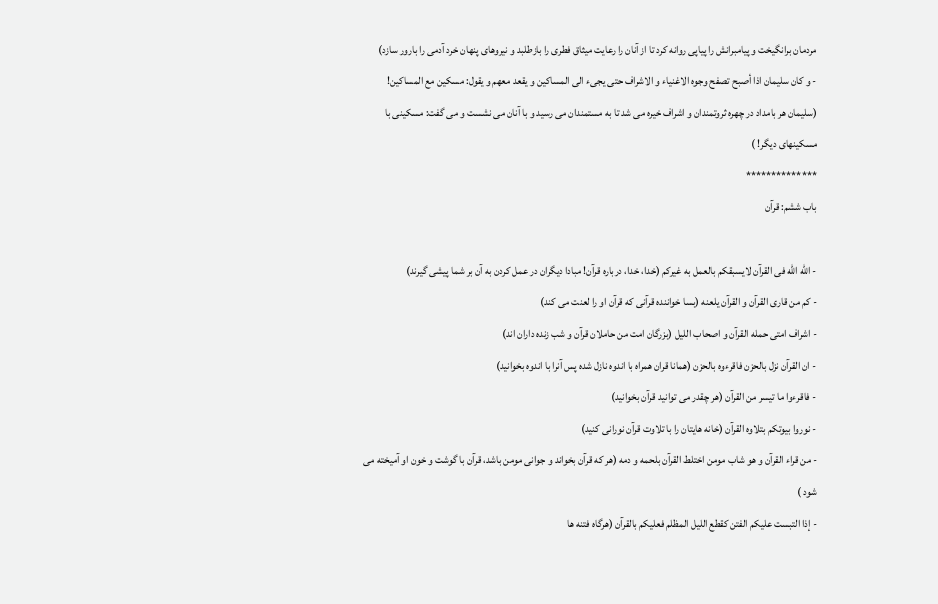مردمان برانگیخت و پیامبرانش را پیاپی روانه کرد تا از آنان را رعایت میثاق فطری را بازطلبد و نیروهای پنهان خرد آدمی را بارور سازد)
- و کان سلیمان اذا أصبح تصفح وجوه الاغنیاء و الاشراف حتی یجیء الی المساکین و یقعد معهم و یقول: مسکین مع المساکین! (سلیمان هر بامداد در چهره ثروتمندان و اشراف خیره می شد تا به مستمندان می رسید و با آنان می نشست و می گفت: مسکینی با مسکینهای دیگر! )
**************
باب ششم: قرآن

- الله الله فی القرآن لایسبقکم بالعمل به غیرکم (خدا، خدا، درباره قرآن! مبادا دیگران در عمل کردن به آن بر شما پیشی گیرند)
- کم من قاری القرآن و القرآن یلعنه (بسا خواننده قرآنی که قرآن او را لعنت می کند)
- اشراف امتی حمله القرآن و اصحاب اللیل (بزرگان امت من حاملان قرآن و شب زنده داران اند)
- ان القرآن نزل بالحزن فاقرءوه بالحزن (همانا قران همراه با اندوه نازل شده پس آنرا با اندوه بخوانید)
- فاقرءوا ما تیسر من القرآن (هر چقدر می توانید قرآن بخوانید)
- نوروا بیوتکم بتلاوه القرآن (خانه هایتان را با تلاوت قرآن نورانی کنید)
- من قراء القرآن و هو شاب مومن اختلط القرآن بلحمه و دمه (هر که قرآن بخواند و جوانی مومن باشد، قرآن با گوشت و خون او آمیخته می شود )
- إذا التبست علیکم الفتن کقطع اللیل المظلم فعلیکم بالقرآن (هرگاه فتنه ها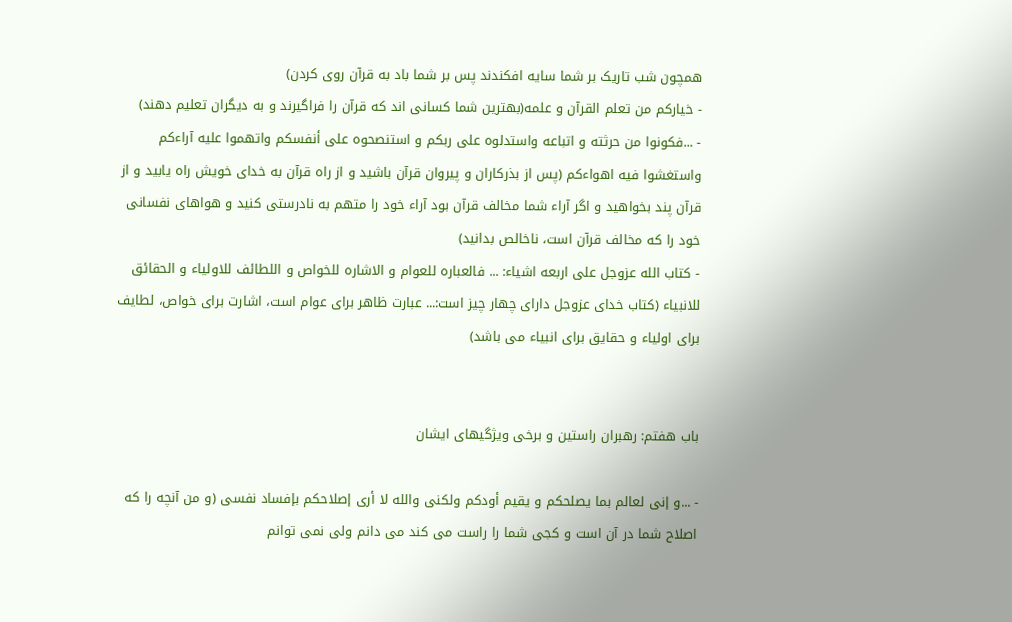همچون شب تاریک بر شما سایه افکندند پس بر شما باد به قرآن روی کردن)
- خیارکم من تعلم القرآن و علمه(بهترین شما کسانی اند که قرآن را فراگیرند و به دیگران تعلیم دهند)
- ...فکونوا من حرثته و اتباعه واستدلوه علی ربکم و استنصحوه علی أنفسکم واتهموا علیه آراءکم واستغشوا فیه اهواءکم (پس از بذرکاران و پیروان قرآن باشید و از راه قرآن به خدای خویش راه یابید و از قرآن پند بخواهید و اگر آراء شما مخالف قرآن بود آراء خود را متهم به نادرستی کنید و هواهای نفسانی خود را که مخالف قرآن است، ناخالص بدانید)
- کتاب الله عزوجل علی اربعه اشیاء: ... فالعباره للعوام و الاشاره للخواص و اللطائف للاولیاء و الحقائق للانبیاء (کتاب خدای عزوجل دارای چهار چیز است:... عبارت ظاهر برای عوام است، اشارت برای خواص، لطایف برای اولیاء و حقایق برای انبیاء می باشد)


باب هفتم: رهبران راستین و برخی ویژگیهای ایشان

- ...و إنی لعالم بما یصلحکم و یقیم أودکم ولکنی والله لا أری إصلاحکم بإفساد نفسی (و من آنچه را که اصلاح شما در آن است و کجی شما را راست می کند می دانم ولی نمی توانم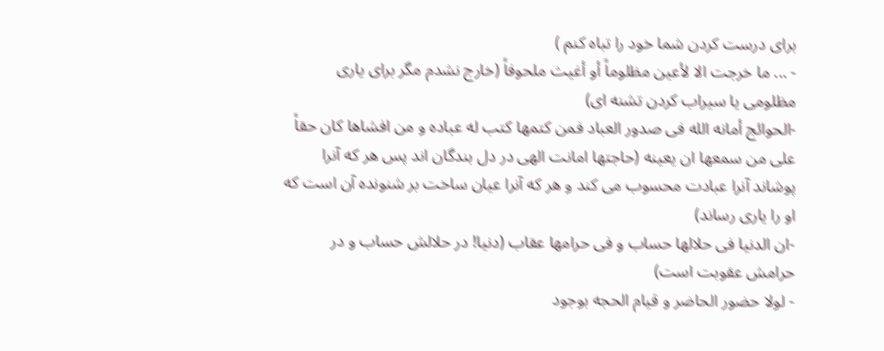برای درست کردن شما خود را تباه کنم )
- ... ما خرجت الا لأعین مظلوماً أو أغیث ملحوفاً (خارج نشدم مگر برای یاری مظلومی یا سیراب کردن تشنه ای)
-الحوائج أمانه الله فی صدور العباد فمن کتمها کتب له عباده و من افشاها کان حقاً علی من سمعها ان یعینه (حاجتها امانت الهی در دل بندگان اند پس هر که آنرا پوشاند آنرا عبادت محسوب می کند و هر که آنرا عیان ساخت بر شنونده آن است که او را یاری رساند)
-ان الدنیا فی حلالها حساب و فی حرامها عقاب (دنیا! در حلالش حساب و در حرامش عقوبت است)
- لولا حضور الحاضر و قیام الحجه بوجود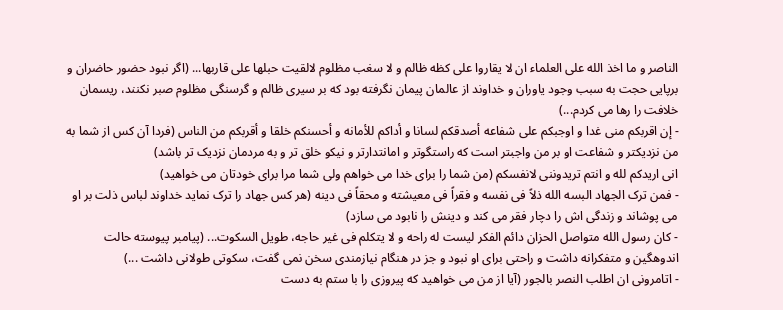الناصر و ما اخذ الله علی العلماء ان لا یقاروا علی کظه ظالم و لا سغب مظلوم لالقیت حبلها علی قاربها... (اگر نبود حضور حاضران و برپایی حجت به سبب وجود یاوران و خداوند از عالمان پیمان نگرفته بود که بر سیری ظالم و گرسنگی مظلوم صبر نکنند، ریسمان خلافت را رها می کردم...)
- إن اقربکم منی غدا و اوجبکم علی شفاعه أصدقکم لسانا و أداکم للأمانه و أحسنکم خلقا و أقربکم من الناس (فردا آن کس از شما به من نزدیکتر و شفاعت او بر من واجبتر است که راستگوتر و امانتدارتر و نیکو خلق تر و به مردمان نزدیک تر باشد)
انی اریدکم لله و انتم تریدوننی لانفسکم (من شما را برای خدا می خواهم ولی شما مرا برای خودتان می خواهید)
- فمن ترک الجهاد البسه الله ذلاً فی نفسه و فقراً فی معیشته و محقاً فی دینه (هر کس جهاد را ترک نماید خداوند لباس ذلت بر او می پوشاند و زندگی اش را دچار فقر می کند و دینش را نابود می سازد)
- کان رسول الله متواصل الحزان دائم الفکر لیست له راحه و لا یتکلم فی غیر حاجه، طویل السکوت... (پیامبر پیوسته حالت اندوهگین و متفکرانه داشت و راحتی برای او نبود و جز در هنگام نیازمندی سخن نمی گفت، سکوتی طولانی داشت ...)
- اتامرونی ان اطلب النصر بالجور (آیا از من می خواهید که پیروزی را با ستم به دست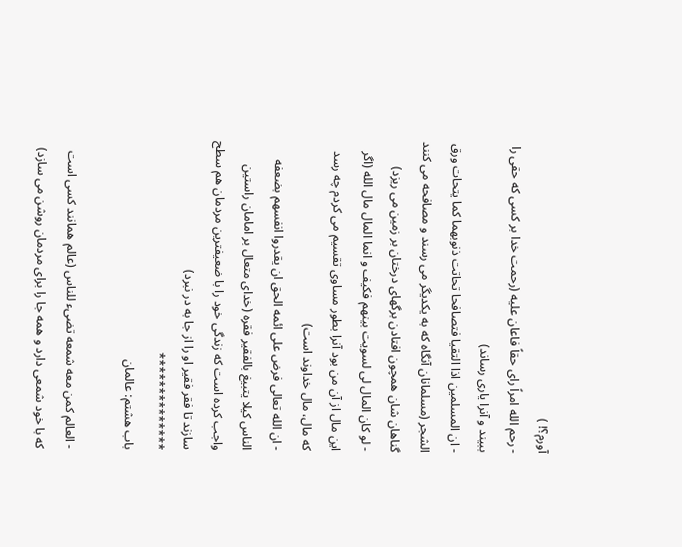آورم؟! )
- رحم الله امراً رای حقاً فاعان علیه (رحمت خدا بر کسی که حقی را ببیند و آنرا یاری رساند)
- ان المسلمین اذا التقیا فتصافحا تحاتت ذنوبهما کما یتحات ورق الشجر (مسلمانان آنگاه که به یکدیگر می رسند و مصافحه می کنند گناهان شان همچون افتادن برگهای درختان بر زمین می ریزد)
- لو کان المال لی لسویت بینهم فکیف و انما المال مال الله (اگر این مال از آن من بود آنرا بطور مساوی تقسیم می کردم چه رسد که مال، مال خداوند است)
- ان الله تعالی فرض علی ائمه الحق ان یقدروا انفسهم بضعفه الناس کیلا یتبیغ بالفقیر فقره (خدای متعال بر امامان راستین واجب کرده است که زندگی خود را با ضعیفترین مردمان هم سطح سازند تا فقر فقیر او را از جا به در نبرد)
**************
باب هشتم: عالمان

- العالم کمن معه شمعه تضیء للناس (عالم همانند کسی است که با خود شمعی دارد و همه جا را برای مردمان روشن می سازد)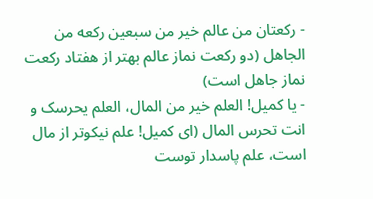- رکعتان من عالم خیر من سبعین رکعه من الجاهل (دو رکعت نماز عالم بهتر از هفتاد رکعت نماز جاهل است)
- یا کمیل! العلم خیر من المال، العلم یحرسک و انت تحرس المال (ای کمیل! علم نیکوتر از مال است، علم پاسدار توست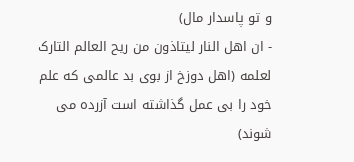و تو پاسدار مال)
- ان اهل النار لیتاذون من ریح العالم التارک لعلمه (اهل دوزخ از بوی بد عالمی که علم خود را بی عمل گذاشته است آزرده می شوند)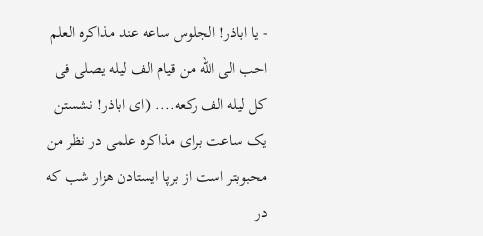- یا اباذر! الجلوس ساعه عند مذاکره العلم احب الی الله من قیام الف لیله یصلی فی کل لیله الف رکعه.... (ای اباذر! نشستن یک ساعت برای مذاکره علمی در نظر من محبوبتر است از برپا ایستادن هزار شب که در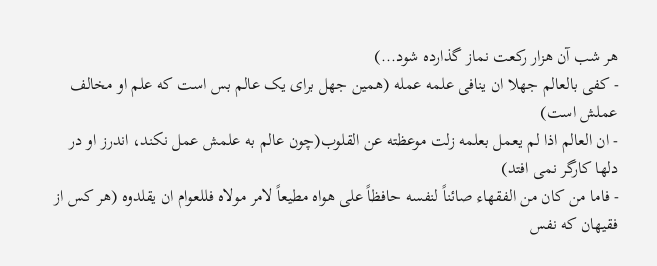هر شب آن هزار رکعت نماز گذارده شود...)
- کفی بالعالم جهلا ان ینافی علمه عمله (همین جهل برای یک عالم بس است که علم او مخالف عملش است)
- ان العالم اذا لم یعمل بعلمه زلت موعظته عن القلوب(چون عالم به علمش عمل نکند، اندرز او در دلها کارگر نمی افتد)
- فاما من کان من الفقهاء صائناً لنفسه حافظاً علی هواه مطیعاً لامر مولاه فللعوام ان یقلدوه (هر کس از فقیهان که نفس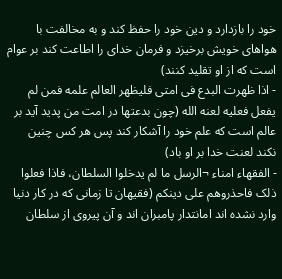خود را بازدارد و دین خود را حفظ کند و به مخالفت با هواهای خویش برخیزد و فرمان خدای را اطاعت کند بر عوام است که از او تقلید کنند)
- اذا ظهرت البدع فی امتی فلیظهر العالم علمه فمن لم یفعل فعلیه لعنه الله (چون بدعتها در امت من پدید آید بر عالم است که علم خود را آشکار کند پس هر کس چنین نکند لعنت خدا بر او باد)
- الفقهاء امناء ¬الرسل ما لم یدخلوا السلطان، فاذا فعلوا ذلک فاحذروهم علی دینکم (فقیهان تا زمانی که در کار دنیا وارد نشده اند امانتدار پامبران اند و آن پیروی از سلطان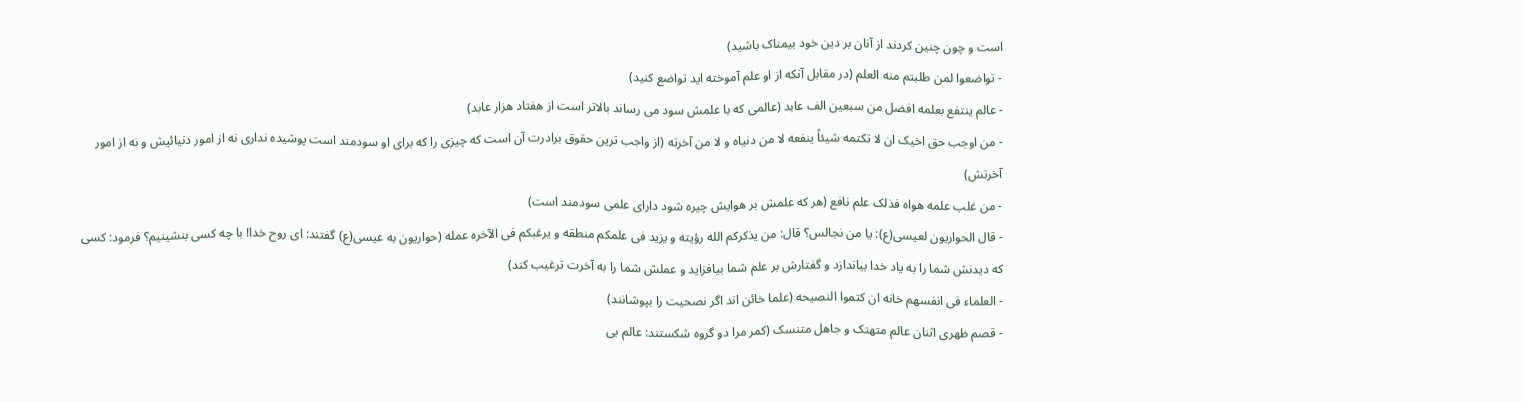است و چون چنین کردند از آنان بر دین خود بیمناک باشید)
- تواضعوا لمن طلبتم منه العلم (در مقابل آنکه از او علم آموخته اید تواضع کنید)
- عالم ینتفع بعلمه افضل من سبعین الف عابد (عالمی که با علمش سود می رساند بالاتر است از هفتاد هزار عابد)
- من اوجب حق اخیک ان لا تکتمه شیئاً ینفعه لا من دنیاه و لا من آخرته (از واجب ترین حقوق برادرت آن است که چیزی را که برای او سودمند است پوشیده نداری نه از امور دنیائیش و نه از امور آخرتش)
- من غلب علمه هواه فذلک علم نافع (هر که علمش بر هوایش چیره شود دارای علمی سودمند است)
- قال الحواریون لعیسی(ع): یا من نجالس؟ قال: من یذکرکم الله رؤیته و یزید فی علمکم منطقه و یرغبکم فی الآخره عمله (حواریون به عیسی(ع) گفتند: ای روح خدا! با چه کسی بنشینیم؟ فرمود: کسی که دیدنش شما را به یاد خدا بیاندازد و گفتارش بر علم شما بیافزاید و عملش شما را به آخرت ترغیب کند)
- العلماء فی انفسهم خانه ان کتموا النصیحه (علما خائن اند اگر نصحیت را بپوشانند)
- قصم ظهری اثنان عالم متهتک و جاهل متنسک (کمر مرا دو گروه شکستند: عالم بی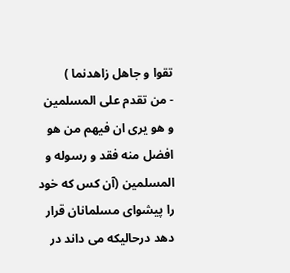تقوا و جاهل زاهدنما )
- من تقدم علی المسلمین و هو یری ان فیهم من هو افضل منه فقد و رسوله و المسلمین (آن کس که خود را پیشوای مسلمانان قرار دهد درحالیکه می داند در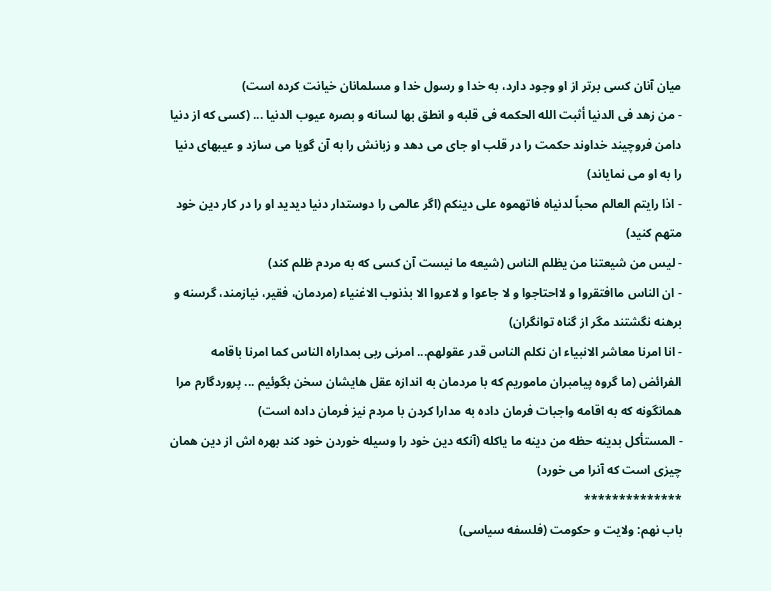میان آنان کسی برتر از او وجود دارد، به خدا و رسول خدا و مسلمانان خیانت کرده است)
- من زهد فی الدنیا أثبت الله الحکمه فی قلبه و انطق بها لسانه و بصره عیوب الدنیا ... (کسی که از دنیا دامن فروچیند خداوند حکمت را در قلب او جای می دهد و زبانش را به آن گویا می سازد و عیبهای دنیا را به او می نمایاند)
- اذا رایتم العالم محباً لدنیاه فاتهموه علی دینکم (اگر عالمی را دوستدار دنیا دیدید او را در کار دین خود متهم کنید)
- لیس من شیعتنا من یظلم الناس (شیعه ما نیست آن کسی که به مردم ظلم کند)
- ان الناس ماافتقروا و لااحتاجوا و لا جاعوا و لاعروا الا بذنوب الاغنیاء (مردمان، فقیر، نیازمند، گرسنه و برهنه نگشتند مگر از گناه توانگران)
- انا امرنا معاشر الانبیاء ان نکلم الناس قدر عقولهم... امرنی ربی بمداراه الناس کما امرنا باقامه الفرائض (ما گروه پیامبران ماموریم که با مردمان به اندازه عقل هایشان سخن بگوئیم ... پروردگارم مرا همانگونه که به اقامه واجبات فرمان داده به مدارا کردن با مردم نیز فرمان داده است)
- المستأکل بدینه حظه من دینه ما یاکله (آنکه دین خود را وسیله خوردن خود کند بهره اش از دین همان چیزی است که آنرا می خورد)
**************
باب نهم: ولایت و حکومت (فلسفه سیاسی)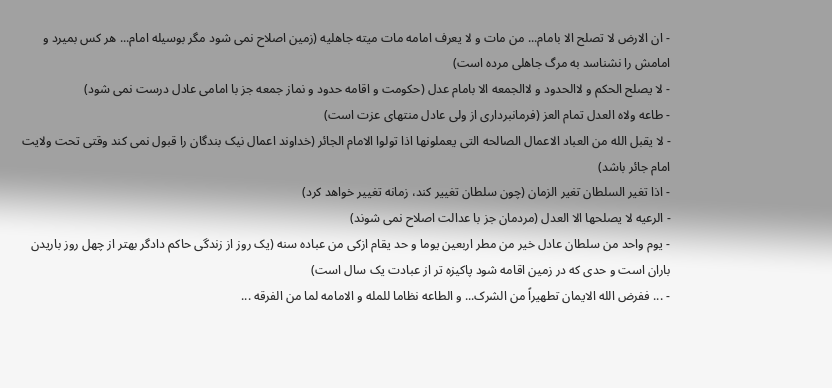- ان الارض لا تصلح الا بامام... من مات و لا یعرف امامه مات میته جاهلیه (زمین اصلاح نمی شود مگر بوسیله امام... هر کس بمیرد و امامش را نشناسد به مرگ جاهلی مرده است)
- لا یصلح الحکم و لاالحدود و لاالجمعه الا بامام عدل (حکومت و اقامه حدود و نماز جمعه جز با امامی عادل درست نمی شود)
- طاعه ولاه العدل تمام العز (فرمانبرداری از ولی عادل منتهای عزت است)
- لا یقبل الله من العباد الاعمال الصالحه التی یعملونها اذا تولوا الامام الجائر (خداوند اعمال نیک بندگان را قبول نمی کند وقتی تحت ولایت امام جائر باشد)
- اذا تغیر السلطان تغیر الزمان (چون سلطان تغییر کند، زمانه تغییر خواهد کرد)
- الرعیه لا یصلحها الا العدل (مردمان جز با عدالت اصلاح نمی شوند)
- یوم واحد من سلطان عادل خیر من مطر اربعین یوما و حد یقام ازکی من عباده سنه (یک روز از زندگی حاکم دادگر بهتر از چهل روز باریدن باران است و حدی که در زمین اقامه شود پاکیزه تر از عبادت یک سال است)
- ... ففرض الله الایمان تطهیراً من الشرک... و الطاعه نظاما للمله و الامامه لما من الفرقه ...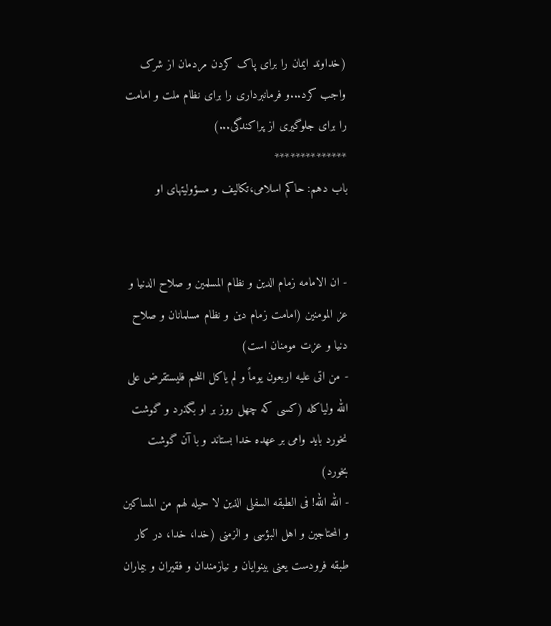(خداوند ایمان را برای پاک کردن مردمان از شرک واجب کرد...و فرمانبرداری را برای نظام ملت و امامت را برای جلوگیری از پراکندگی...)
**************
باب دهم: حاکم اسلامی،تکالیف و مسؤولیتهای او


- ان الامامه زمام الدین و نظام المسلمین و صلاح الدنیا و عز المومنین (امامت زمام دین و نظام مسلمانان و صلاح دنیا و عزت مومنان است)
- من اتی علیه اربعون یوماً و لم یاکل اللحم فلیستقرض علی الله ولیاکله (کسی که چهل روز بر او بگذرد و گوشت نخورد باید وامی بر عهده خدا بستاند و با آن گوشت بخورد)
- الله الله! فی الطبقه السفلی الذین لا حیله لهم من المساکین و المحتاجین و اهل البؤسی و الزمنی (خدا، خدا، در کار طبقه فرودست یعنی بینوایان و نیازمندان و فقیران و بیماران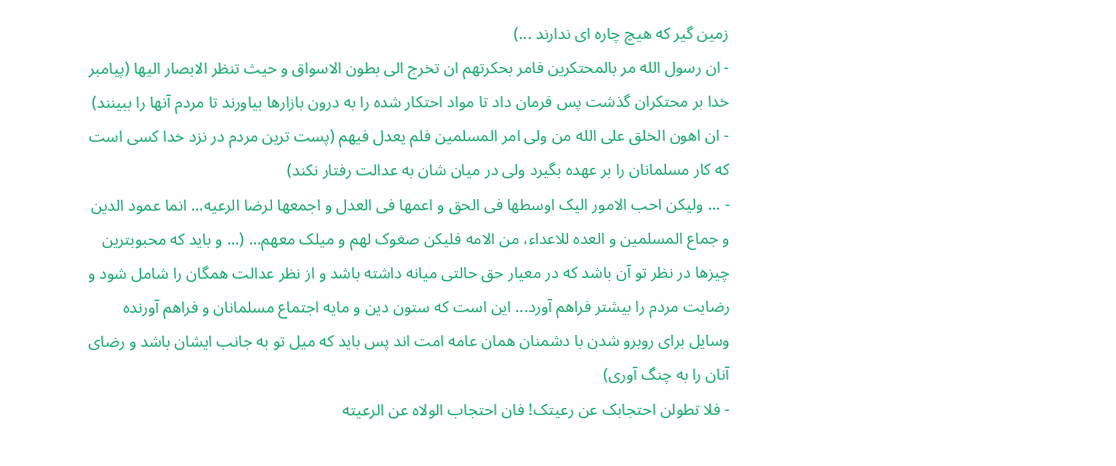زمین گیر که هیچ چاره ای ندارند ...)
- ان رسول الله مر بالمحتکرین فامر بحکرتهم ان تخرج الی بطون الاسواق و حیث تنظر الابصار الیها (پیامبر خدا بر محتکران گذشت پس فرمان داد تا مواد احتکار شده را به درون بازارها بیاورند تا مردم آنها را ببینند)
- ان اهون الخلق علی الله من ولی امر المسلمین فلم یعدل فیهم (پست ترین مردم در نزد خدا کسی است که کار مسلمانان را بر عهده بگیرد ولی در میان شان به عدالت رفتار نکند)
- ... ولیکن احب الامور الیک اوسطها فی الحق و اعمها فی العدل و اجمعها لرضا الرعیه... انما عمود الدین و جماع المسلمین و العده للاعداء، من الامه فلیکن صغوک لهم و میلک معهم... (... و باید که محبوبترین چیزها در نظر تو آن باشد که در معیار حق حالتی میانه داشته باشد و از نظر عدالت همگان را شامل شود و رضایت مردم را بیشتر فراهم آورد... این است که ستون دین و مایه اجتماع مسلمانان و فراهم آورنده وسایل برای روبرو شدن با دشمنان همان عامه امت اند پس باید که میل تو به جانب ایشان باشد و رضای آنان را به چنگ آوری)
- فلا تطولن احتجابک عن رعیتک! فان احتجاب الولاه عن الرعیته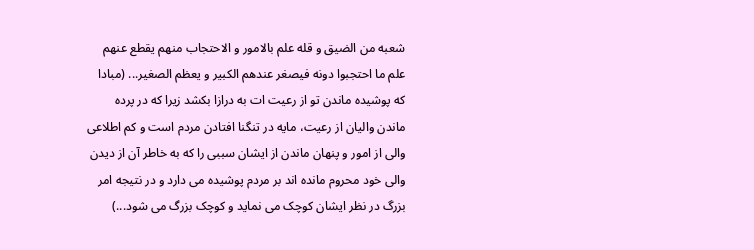شعبه من الضیق و قله علم بالامور و الاحتجاب منهم یقطع عنهم علم ما احتجبوا دونه فیصغر عندهم الکبیر و یعظم الصغیر... (مبادا که پوشیده ماندن تو از رعیت ات به درازا بکشد زیرا که در پرده ماندن والیان از رعیت، مایه در تنگنا افتادن مردم است و کم اطلاعی والی از امور و پنهان ماندن از ایشان سببی را که به خاطر آن از دیدن والی خود محروم مانده اند بر مردم پوشیده می دارد و در نتیجه امر بزرگ در نظر ایشان کوچک می نماید و کوچک بزرگ می شود...)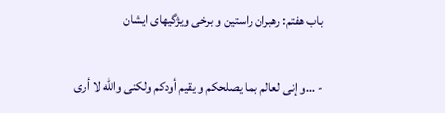باب هفتم: رهبران راستین و برخی ویژگیهای ایشان

- ...و إنی لعالم بما یصلحکم و یقیم أودکم ولکنی والله لا أری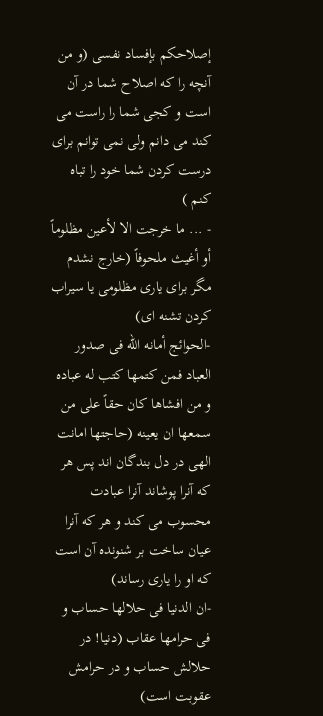إصلاحکم بإفساد نفسی (و من آنچه را که اصلاح شما در آن است و کجی شما را راست می کند می دانم ولی نمی توانم برای درست کردن شما خود را تباه کنم )
- ... ما خرجت الا لأعین مظلوماً أو أغیث ملحوفاً (خارج نشدم مگر برای یاری مظلومی یا سیراب کردن تشنه ای)
-الحوائج أمانه الله فی صدور العباد فمن کتمها کتب له عباده و من افشاها کان حقاً علی من سمعها ان یعینه (حاجتها امانت الهی در دل بندگان اند پس هر که آنرا پوشاند آنرا عبادت محسوب می کند و هر که آنرا عیان ساخت بر شنونده آن است که او را یاری رساند)
-ان الدنیا فی حلالها حساب و فی حرامها عقاب (دنیا! در حلالش حساب و در حرامش عقوبت است)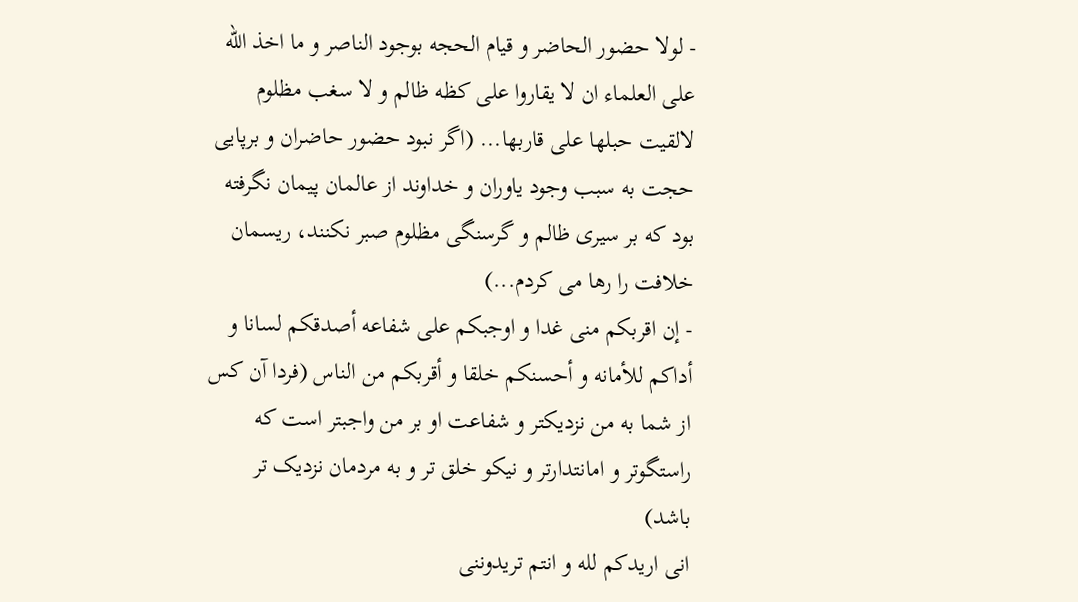- لولا حضور الحاضر و قیام الحجه بوجود الناصر و ما اخذ الله علی العلماء ان لا یقاروا علی کظه ظالم و لا سغب مظلوم لالقیت حبلها علی قاربها... (اگر نبود حضور حاضران و برپایی حجت به سبب وجود یاوران و خداوند از عالمان پیمان نگرفته بود که بر سیری ظالم و گرسنگی مظلوم صبر نکنند، ریسمان خلافت را رها می کردم...)
- إن اقربکم منی غدا و اوجبکم علی شفاعه أصدقکم لسانا و أداکم للأمانه و أحسنکم خلقا و أقربکم من الناس (فردا آن کس از شما به من نزدیکتر و شفاعت او بر من واجبتر است که راستگوتر و امانتدارتر و نیکو خلق تر و به مردمان نزدیک تر باشد)
انی اریدکم لله و انتم تریدوننی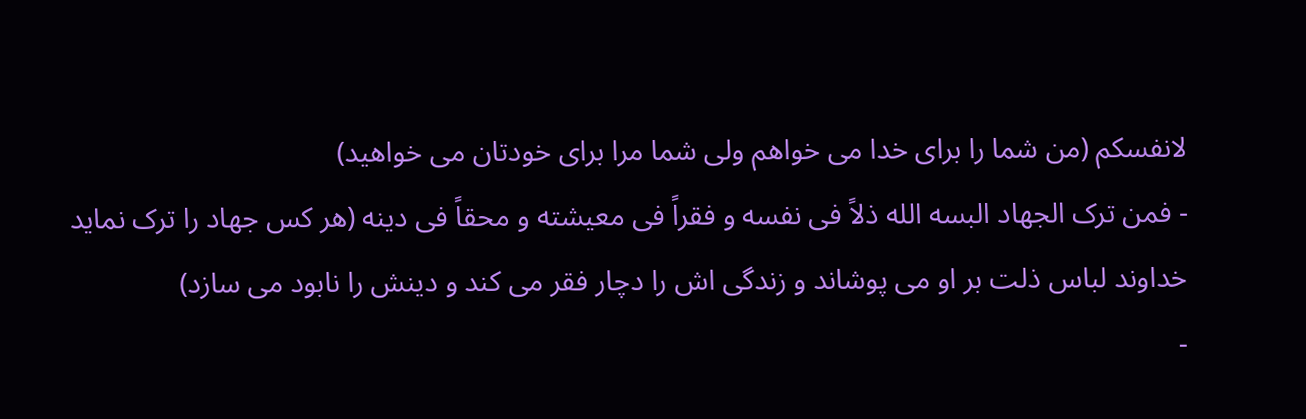لانفسکم (من شما را برای خدا می خواهم ولی شما مرا برای خودتان می خواهید)
- فمن ترک الجهاد البسه الله ذلاً فی نفسه و فقراً فی معیشته و محقاً فی دینه (هر کس جهاد را ترک نماید خداوند لباس ذلت بر او می پوشاند و زندگی اش را دچار فقر می کند و دینش را نابود می سازد)
-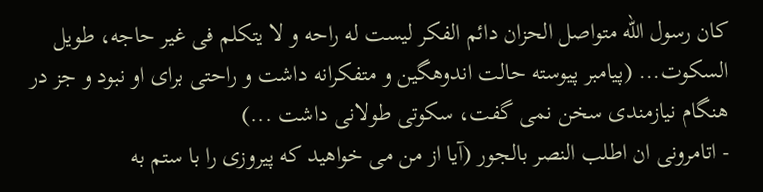کان رسول الله متواصل الحزان دائم الفکر لیست له راحه و لا یتکلم فی غیر حاجه، طویل السکوت... (پیامبر پیوسته حالت اندوهگین و متفکرانه داشت و راحتی برای او نبود و جز در هنگام نیازمندی سخن نمی گفت، سکوتی طولانی داشت ...)
- اتامرونی ان اطلب النصر بالجور (آیا از من می خواهید که پیروزی را با ستم به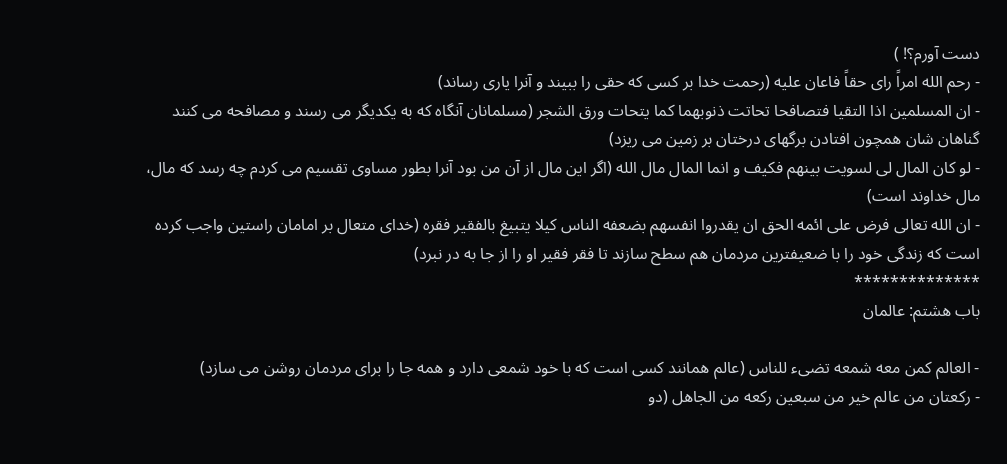دست آورم؟! )
- رحم الله امراً رای حقاً فاعان علیه (رحمت خدا بر کسی که حقی را ببیند و آنرا یاری رساند)
- ان المسلمین اذا التقیا فتصافحا تحاتت ذنوبهما کما یتحات ورق الشجر (مسلمانان آنگاه که به یکدیگر می رسند و مصافحه می کنند گناهان شان همچون افتادن برگهای درختان بر زمین می ریزد)
- لو کان المال لی لسویت بینهم فکیف و انما المال مال الله (اگر این مال از آن من بود آنرا بطور مساوی تقسیم می کردم چه رسد که مال، مال خداوند است)
- ان الله تعالی فرض علی ائمه الحق ان یقدروا انفسهم بضعفه الناس کیلا یتبیغ بالفقیر فقره (خدای متعال بر امامان راستین واجب کرده است که زندگی خود را با ضعیفترین مردمان هم سطح سازند تا فقر فقیر او را از جا به در نبرد)
**************
باب هشتم: عالمان

- العالم کمن معه شمعه تضیء للناس (عالم همانند کسی است که با خود شمعی دارد و همه جا را برای مردمان روشن می سازد)
- رکعتان من عالم خیر من سبعین رکعه من الجاهل (دو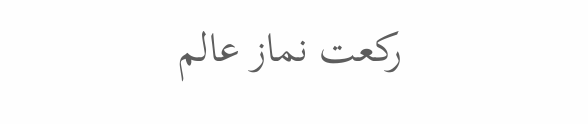رکعت نماز عالم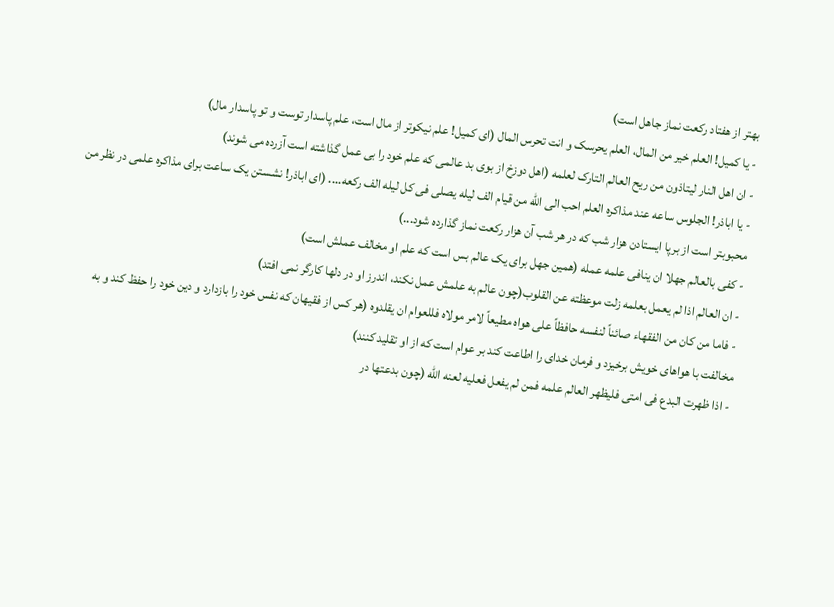بهتر از هفتاد رکعت نماز جاهل است)
- یا کمیل! العلم خیر من المال، العلم یحرسک و انت تحرس المال (ای کمیل! علم نیکوتر از مال است، علم پاسدار توست و تو پاسدار مال)
- ان اهل النار لیتاذون من ریح العالم التارک لعلمه (اهل دوزخ از بوی بد عالمی که علم خود را بی عمل گذاشته است آزرده می شوند)
- یا اباذر! الجلوس ساعه عند مذاکره العلم احب الی الله من قیام الف لیله یصلی فی کل لیله الف رکعه.... (ای اباذر! نشستن یک ساعت برای مذاکره علمی در نظر من محبوبتر است از برپا ایستادن هزار شب که در هر شب آن هزار رکعت نماز گذارده شود...)
- کفی بالعالم جهلا ان ینافی علمه عمله (همین جهل برای یک عالم بس است که علم او مخالف عملش است)
- ان العالم اذا لم یعمل بعلمه زلت موعظته عن القلوب(چون عالم به علمش عمل نکند، اندرز او در دلها کارگر نمی افتد)
- فاما من کان من الفقهاء صائناً لنفسه حافظاً علی هواه مطیعاً لامر مولاه فللعوام ان یقلدوه (هر کس از فقیهان که نفس خود را بازدارد و دین خود را حفظ کند و به مخالفت با هواهای خویش برخیزد و فرمان خدای را اطاعت کند بر عوام است که از او تقلید کنند)
- اذا ظهرت البدع فی امتی فلیظهر العالم علمه فمن لم یفعل فعلیه لعنه الله (چون بدعتها در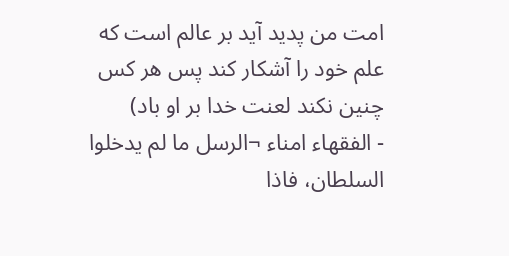امت من پدید آید بر عالم است که علم خود را آشکار کند پس هر کس چنین نکند لعنت خدا بر او باد)
- الفقهاء امناء ¬الرسل ما لم یدخلوا السلطان، فاذا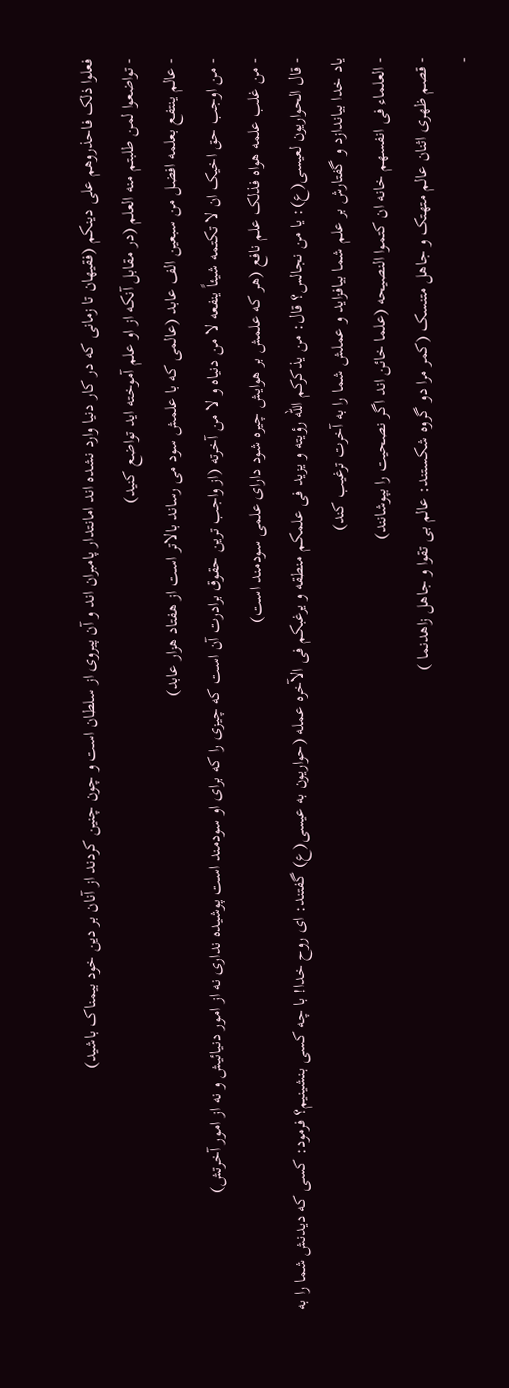فعلوا ذلک فاحذروهم علی دینکم (فقیهان تا زمانی که در کار دنیا وارد نشده اند امانتدار پامبران اند و آن پیروی از سلطان است و چون چنین کردند از آنان بر دین خود بیمناک باشید)
- تواضعوا لمن طلبتم منه العلم (در مقابل آنکه از او علم آموخته اید تواضع کنید)
- عالم ینتفع بعلمه افضل من سبعین الف عابد (عالمی که با علمش سود می رساند بالاتر است از هفتاد هزار عابد)
- من اوجب حق اخیک ان لا تکتمه شیئاً ینفعه لا من دنیاه و لا من آخرته (از واجب ترین حقوق برادرت آن است که چیزی را که برای او سودمند است پوشیده نداری نه از امور دنیائیش و نه از امور آخرتش)
- من غلب علمه هواه فذلک علم نافع (هر که علمش بر هوایش چیره شود دارای علمی سودمند است)
- قال الحواریون لعیسی(ع): یا من نجالس؟ قال: من یذکرکم الله رؤیته و یزید فی علمکم منطقه و یرغبکم فی الآخره عمله (حواریون به عیسی(ع) گفتند: ای روح خدا! با چه کسی بنشینیم؟ فرمود: کسی که دیدنش شما را به یاد خدا بیاندازد و گفتارش بر علم شما بیافزاید و عملش شما را به آخرت ترغیب کند)
- العلماء فی انفسهم خانه ان کتموا النصیحه (علما خائن اند اگر نصحیت را بپوشانند)
- قصم ظهری اثنان عالم متهتک و جاهل متنسک (کمر مرا دو گروه شکستند: عالم بی تقوا و جاهل زاهدنما )
-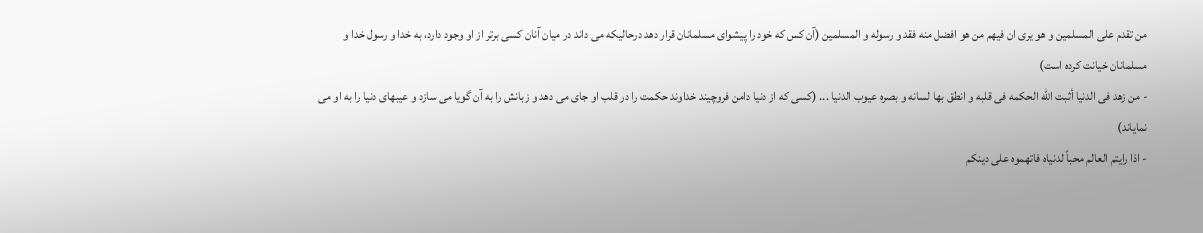من تقدم علی المسلمین و هو یری ان فیهم من هو افضل منه فقد و رسوله و المسلمین (آن کس که خود را پیشوای مسلمانان قرار دهد درحالیکه می داند در میان آنان کسی برتر از او وجود دارد، به خدا و رسول خدا و مسلمانان خیانت کرده است)
- من زهد فی الدنیا أثبت الله الحکمه فی قلبه و انطق بها لسانه و بصره عیوب الدنیا ... (کسی که از دنیا دامن فروچیند خداوند حکمت را در قلب او جای می دهد و زبانش را به آن گویا می سازد و عیبهای دنیا را به او می نمایاند)
- اذا رایتم العالم محباً لدنیاه فاتهموه علی دینکم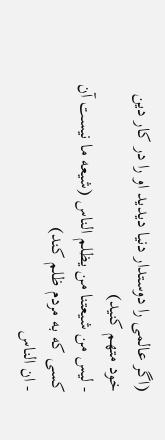(اگر عالمی را دوستدار دنیا دیدید او را در کار دین خود متهم کنید)
- لیس من شیعتنا من یظلم الناس (شیعه ما نیست آن کسی که به مردم ظلم کند)
- ان الناس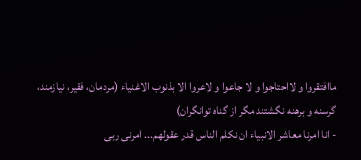ماافتقروا و لااحتاجوا و لا جاعوا و لاعروا الا بذنوب الاغنیاء (مردمان، فقیر، نیازمند، گرسنه و برهنه نگشتند مگر از گناه توانگران)
- انا امرنا معاشر الانبیاء ان نکلم الناس قدر عقولهم... امرنی ربی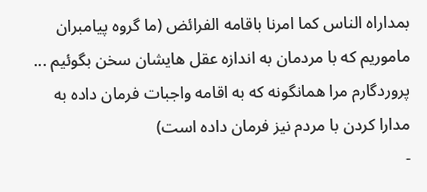بمداراه الناس کما امرنا باقامه الفرائض (ما گروه پیامبران ماموریم که با مردمان به اندازه عقل هایشان سخن بگوئیم ... پروردگارم مرا همانگونه که به اقامه واجبات فرمان داده به مدارا کردن با مردم نیز فرمان داده است)
-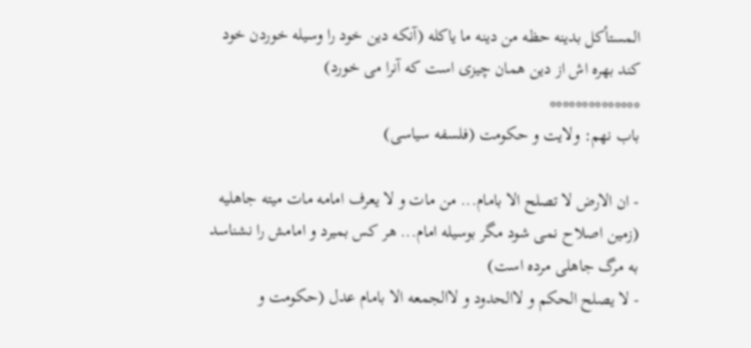المستأکل بدینه حظه من دینه ما یاکله (آنکه دین خود را وسیله خوردن خود کند بهره اش از دین همان چیزی است که آنرا می خورد)
**************
باب نهم: ولایت و حکومت (فلسفه سیاسی)

- ان الارض لا تصلح الا بامام... من مات و لا یعرف امامه مات میته جاهلیه (زمین اصلاح نمی شود مگر بوسیله امام... هر کس بمیرد و امامش را نشناسد به مرگ جاهلی مرده است)
- لا یصلح الحکم و لاالحدود و لاالجمعه الا بامام عدل (حکومت و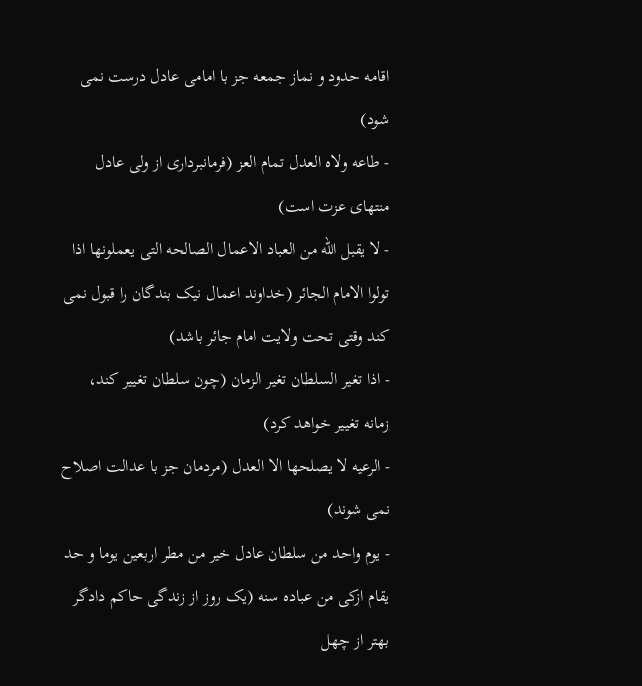اقامه حدود و نماز جمعه جز با امامی عادل درست نمی شود)
- طاعه ولاه العدل تمام العز (فرمانبرداری از ولی عادل منتهای عزت است)
- لا یقبل الله من العباد الاعمال الصالحه التی یعملونها اذا تولوا الامام الجائر (خداوند اعمال نیک بندگان را قبول نمی کند وقتی تحت ولایت امام جائر باشد)
- اذا تغیر السلطان تغیر الزمان (چون سلطان تغییر کند، زمانه تغییر خواهد کرد)
- الرعیه لا یصلحها الا العدل (مردمان جز با عدالت اصلاح نمی شوند)
- یوم واحد من سلطان عادل خیر من مطر اربعین یوما و حد یقام ازکی من عباده سنه (یک روز از زندگی حاکم دادگر بهتر از چهل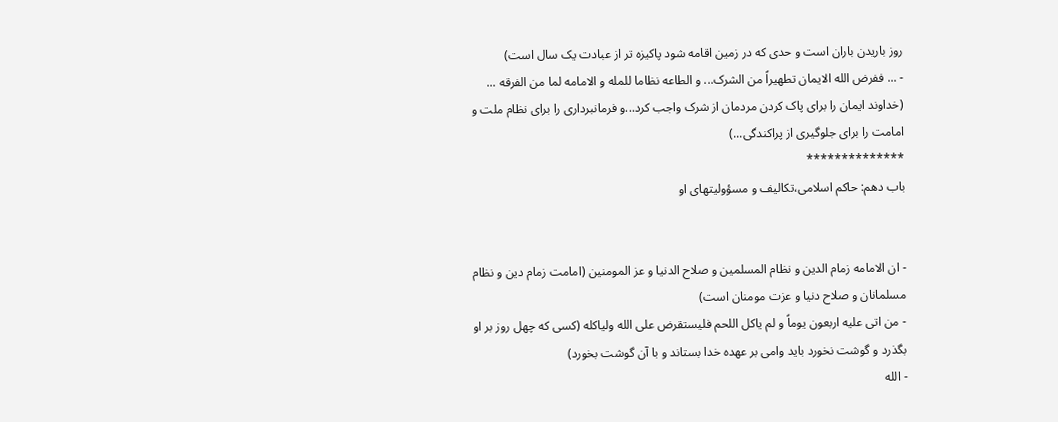روز باریدن باران است و حدی که در زمین اقامه شود پاکیزه تر از عبادت یک سال است)
- ... ففرض الله الایمان تطهیراً من الشرک... و الطاعه نظاما للمله و الامامه لما من الفرقه ... (خداوند ایمان را برای پاک کردن مردمان از شرک واجب کرد...و فرمانبرداری را برای نظام ملت و امامت را برای جلوگیری از پراکندگی...)
**************
باب دهم: حاکم اسلامی،تکالیف و مسؤولیتهای او


- ان الامامه زمام الدین و نظام المسلمین و صلاح الدنیا و عز المومنین (امامت زمام دین و نظام مسلمانان و صلاح دنیا و عزت مومنان است)
- من اتی علیه اربعون یوماً و لم یاکل اللحم فلیستقرض علی الله ولیاکله (کسی که چهل روز بر او بگذرد و گوشت نخورد باید وامی بر عهده خدا بستاند و با آن گوشت بخورد)
- الله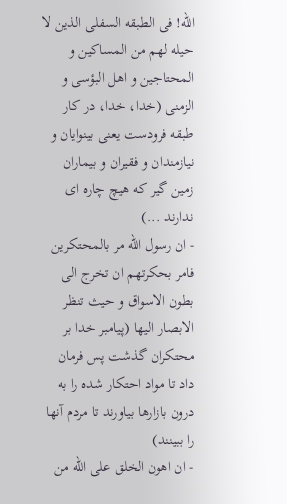الله! فی الطبقه السفلی الذین لا حیله لهم من المساکین و المحتاجین و اهل البؤسی و الزمنی (خدا، خدا، در کار طبقه فرودست یعنی بینوایان و نیازمندان و فقیران و بیماران زمین گیر که هیچ چاره ای ندارند ...)
- ان رسول الله مر بالمحتکرین فامر بحکرتهم ان تخرج الی بطون الاسواق و حیث تنظر الابصار الیها (پیامبر خدا بر محتکران گذشت پس فرمان داد تا مواد احتکار شده را به درون بازارها بیاورند تا مردم آنها را ببینند)
- ان اهون الخلق علی الله من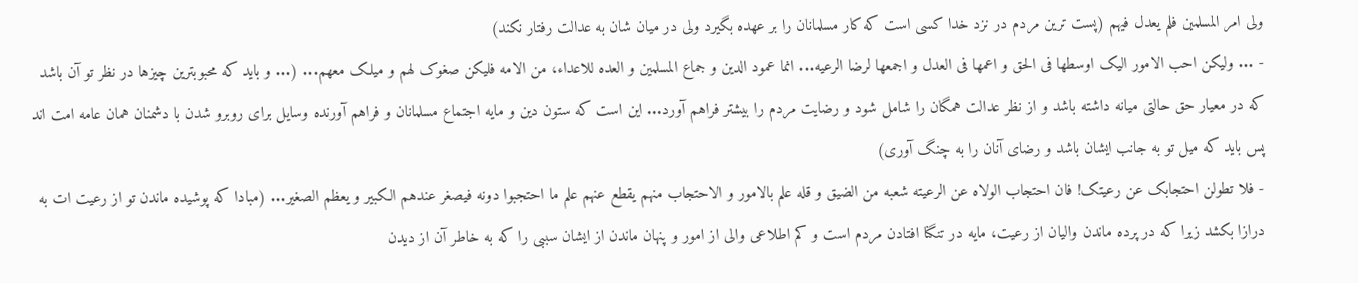ولی امر المسلمین فلم یعدل فیهم (پست ترین مردم در نزد خدا کسی است که کار مسلمانان را بر عهده بگیرد ولی در میان شان به عدالت رفتار نکند)
- ... ولیکن احب الامور الیک اوسطها فی الحق و اعمها فی العدل و اجمعها لرضا الرعیه... انما عمود الدین و جماع المسلمین و العده للاعداء، من الامه فلیکن صغوک لهم و میلک معهم... (... و باید که محبوبترین چیزها در نظر تو آن باشد که در معیار حق حالتی میانه داشته باشد و از نظر عدالت همگان را شامل شود و رضایت مردم را بیشتر فراهم آورد... این است که ستون دین و مایه اجتماع مسلمانان و فراهم آورنده وسایل برای روبرو شدن با دشمنان همان عامه امت اند پس باید که میل تو به جانب ایشان باشد و رضای آنان را به چنگ آوری)
- فلا تطولن احتجابک عن رعیتک! فان احتجاب الولاه عن الرعیته شعبه من الضیق و قله علم بالامور و الاحتجاب منهم یقطع عنهم علم ما احتجبوا دونه فیصغر عندهم الکبیر و یعظم الصغیر... (مبادا که پوشیده ماندن تو از رعیت ات به درازا بکشد زیرا که در پرده ماندن والیان از رعیت، مایه در تنگنا افتادن مردم است و کم اطلاعی والی از امور و پنهان ماندن از ایشان سببی را که به خاطر آن از دیدن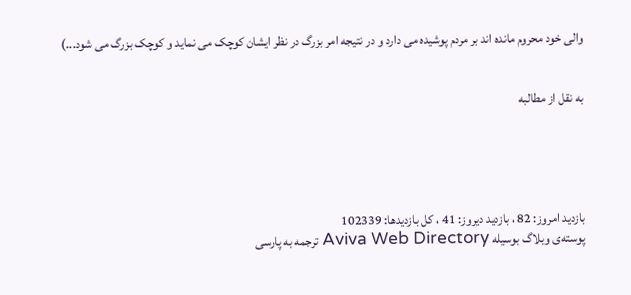والی خود محروم مانده اند بر مردم پوشیده می دارد و در نتیجه امر بزرگ در نظر ایشان کوچک می نماید و کوچک بزرگ می شود...)


به نقل از مطالبه





بازدید امروز: 82 ، بازدید دیروز: 41 ، کل بازدیدها: 102339
پوسته‌ی وبلاگ بوسیله Aviva Web Directory ترجمه به پارسی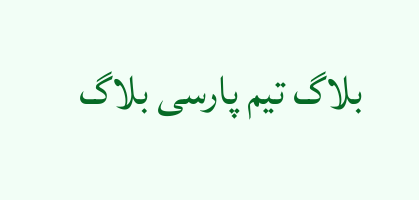بلاگ تیم پارسی بلاگ